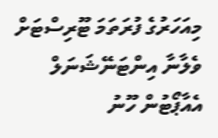މިއަހަރުގެ ފުރަތަމަ ޓޫރިސްޓަށް ވެލާނާ އިންޓަނޭޝަނަލް އެއާޕޯޓުން ހޫނު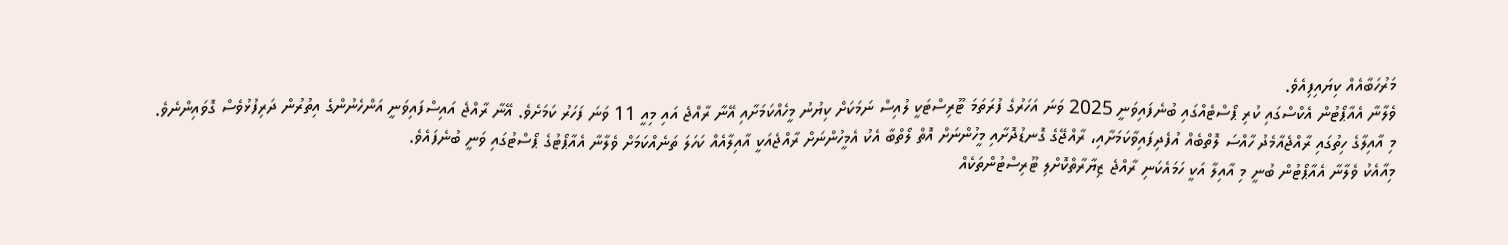މަރުހަބާއެއް ކިޔައިފިއެވެ.
ވެލާނާ އެއާޕޯޓުން އެކްސްގައި ކުރި ޕޯސްޓެއްގައި ބުނެފައިވަނީ 2025 ވަނަ އަހަރުގެ ފުރަތަމަ ޓޫރިސްޓަކީ ލުއިސް ނަމަކަށް ކިޔުނު މީހެއްކަމަށާއި އޭނާ ރާއްޖެ އައި މިއީ 11 ވަނަ ފަހަރު ކަމަށެވެ. އޭނާ ރާއްޖެ އައިސްފައިވަނީ އަންހެނުންގެ އިތުރުން ދަރިފުޅުވެސް ގޮވައިންނެވެ.
މި އާއިލާގެ ހިތުގައި ރާއްޖެއާމެދު ހާއްސަ ލޮތްބެއް އުފެދިފައިވާކަމަށާއި، ރާއްޖޭގެ ގޮނޑުދޮށާއި މީހުންނަށް އޮތް ލޯތްބާ އެކު އެމީހުންނަށް ރާއްޖެއަކީ އާއިލާއެއް ކަހަލަ ތަނެއްކަމަށް ވެލާނާ އެއާޕޯޓުގެ ޕޯސްޓުގައި ވަނީ ބުނެފައެވެ.
މިއާއެކު ވެލާނާ އެއާޕޯޓުން ބުނީ މި އާއިލާ އަކީ ހަމައެކަނި ރާއްޖެ ޒިޔާރާތްކޮށްލި ޓޫރިސްޓުންތަކެއް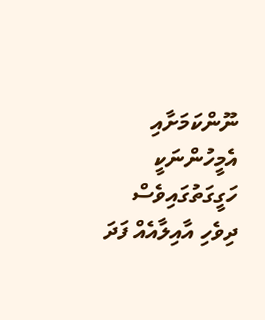ނޫންކަމަށާއި އެމީހުންނަކީ ހަގީގަތުގައިވެސް ދިވެހި އާއިލާއެއް ފަދަ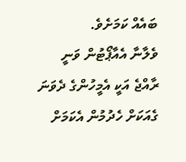ބައެއް ކަމަށެވެ.
ވެލާނާ އެއާޕޯޓުން ވަނީ ރާއްޖެ އަކީ އެމީހުންގެ ދެވަނަ ގެއަކަށް ހެދުމުން އެކަމަށް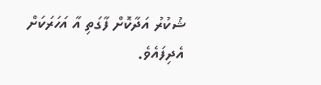ޝުކުރު އަދާކޮށް ފާގަތި އާ އަހަރަކަށް އެދިފައެވެ.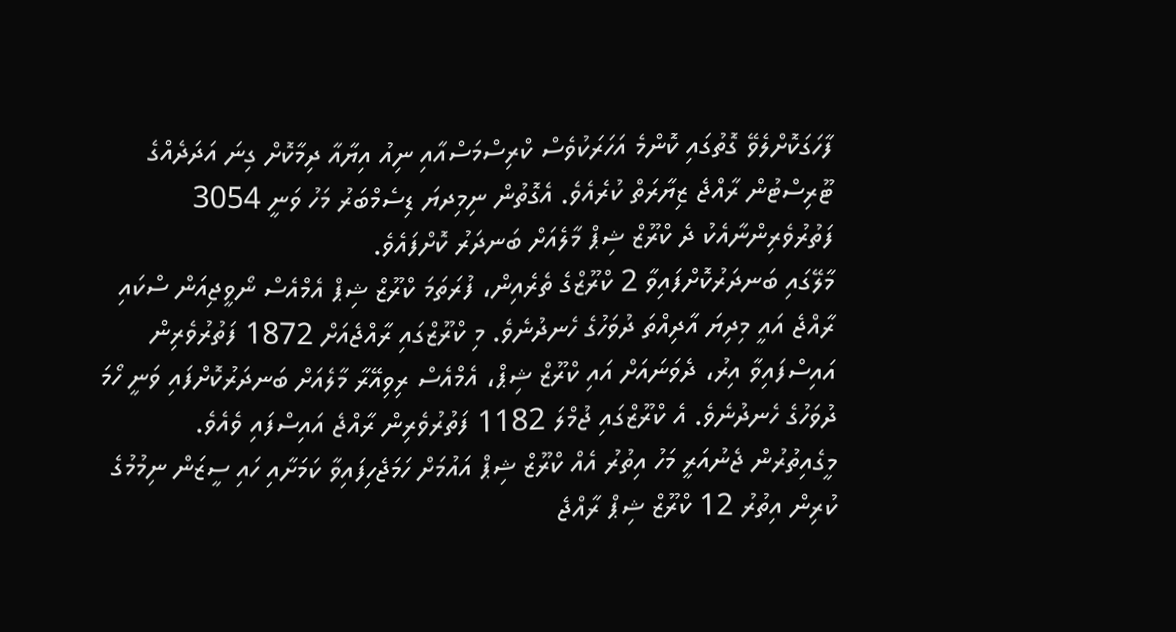ފާހަގަކޮށްލެވޭ ގޮތުގައި ކޮންމެ އަހަރަކުވެސް ކްރިސްމަސްއާއި ނިއު އިޔާއާ ދިމާކޮށް ގިނަ އަދަދެއްގެ ޓޫރިސްޓުން ރާއްޖެ ޒިޔާރަތް ކުރެއެވެ. އެގޮތުން ނިމިދޔަ ޑިސެމްބަރު މަހު ވަނީ 3054 ފަތުރުވެރިންނާއެކު ދެ ކްރޫޒް ޝިޕް މާލެއަށް ބަނދަރު ކޮށްފައެވެ.
މާލޭގައި ބަނދަރުކޮށްފައިވާ 2 ކްރޫޒްގެ ތެރެއިން، ފުރަތަމަ ކްރޫޒް ޝިޕް އެމްއެސް ނޯވީޖިއަން ސްކައި ރާއްޖެ އައީ މިދިޔަ އާދިއްތަ ދުވަހުގެ ހެނދުނެވެ. މި ކްރޫޒްގައި ރާއްޖެއަށް 1872 ފަތުރުވެރިން އައިސްފައިވާ އިރު، ދެވަނައަށް އައި ކްރޫޒް ޝިޕް، އެމްއެސް ރިވިއޭރާ މާލެއަށް ބަނދަރުކޮށްފައި ވަނީ ހޯމަ ދުވަހުގެ ހެނދުނެވެ. އެ ކްރޫޒްގައި ޖުމްލަ 1182 ފަތުރުވެރިން ރާއްޖެ އައިސްފައި ވެއެވެ.
މީގެއިތުރުން ޖެނުއަރީ މަހު އިތުރު އެއް ކްރޫޒް ޝިޕް އައުމަށް ހަމަޖެހިފައިވާ ކަމަށާއި ހައި ސީޒަން ނިމުމުގެ ކުރިން އިތުރު 12 ކްރޫޒް ޝިޕް ރާއްޖެ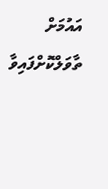އައުމަށް ތާވަލްކޮށްފައިވާ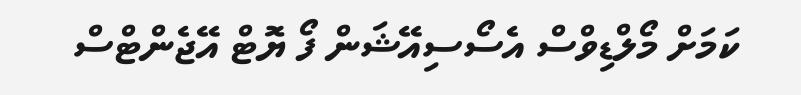ކަމަށް މޯލްޑިވްސް އެސޯސިއޭޝަން ފޯ ޔޮޓް އޭޖެންޓްސް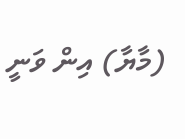(މާޔާ) އިން ވަނީ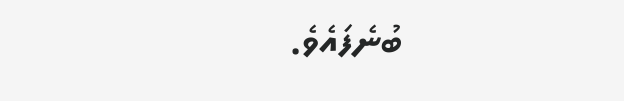ބުނެފައެވެ.